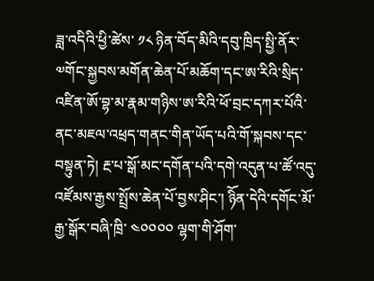ཟླ་འདིའི་ཕྱི་ཚེས་ ༡༨ ཉིན་བོད་མིའི་དབུ་ཁྲིད་སྤྱི་ནོར་༧གོང་སྐྱབས་མགོན་ཆེན་པོ་མཆོག་དང་ཨ་རིའི་སྲིད་འཛིན་ཨོ་བྷ་མ་རྣམ་གཉིས་ཨ་རིའི་ཕོ་བྲང་དཀར་པོའི་ནང་མཇལ་འཕྲད་གནང་གིན་ཡོད་པའི་གོ་སྐབས་དང་བསྟུན་ཏེ། རྔ་པ་སྒོ་མང་དགོན་པའི་དགེ་འདུན་པ་ཚོ་འདུ་འཛོམས་རྒྱས་སྤྲོས་ཆེན་པོ་བྱས་ཤིང་། ཉིོན་དེའི་དགོང་མོ་རྒྱ་སྒོར་བཞི་ཁྲི་ ༤༠༠༠༠ ལྷག་གི་ཤོག་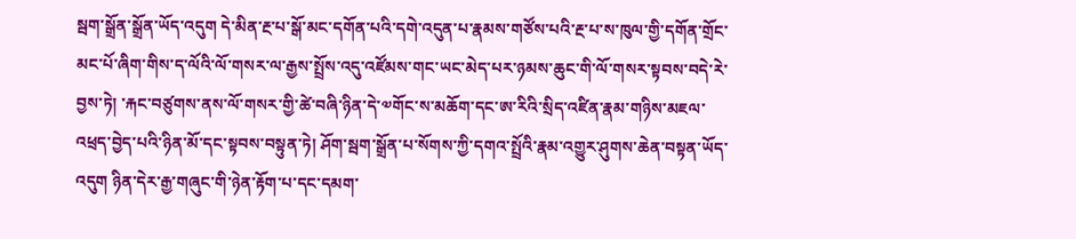སྦག་སྒྲོན་སྒྲོན་ཡོད་འདུག དེ་མིན་རྔ་པ་སྒོ་མང་དགོན་པའི་དགེ་འདུན་པ་རྣམས་གཙོས་པའི་རྔ་པ་ས་ཁུལ་གྱི་དགོན་གྲོང་མང་པོ་ཞིག་གིས་ད་ལོའི་ལོ་གསར་ལ་རྒྱས་སྤྲོས་འདུ་འཛོམས་གང་ཡང་མེད་པར་ཉམས་ཆུང་གི་ལོ་གསར་སྟབས་བདེ་རེ་བྱས་ཏེ། ་རྐང་བཙུགས་ནས་ལོ་གསར་གྱི་ཚེ་བཞི་ཉིན་དེ་༧གོང་ས་མཆོག་དང་ཨ་རིའི་སྲིད་འཛིན་རྣམ་གཉིས་མཇལ་འཕྲད་བྱེད་པའི་ཉིན་མོ་དང་སྟབས་བསྟུན་ཏེ། ཤོག་སྦག་སྒྲོན་པ་སོགས་ཀྱི་དགའ་སྤྲོའི་རྣམ་འགྱུར་ཤུགས་ཆེན་བསྟན་ཡོད་འདུག ཉིན་དེར་རྒྱ་གཞུང་གི་ཉེན་རྟོག་པ་དང་དམག་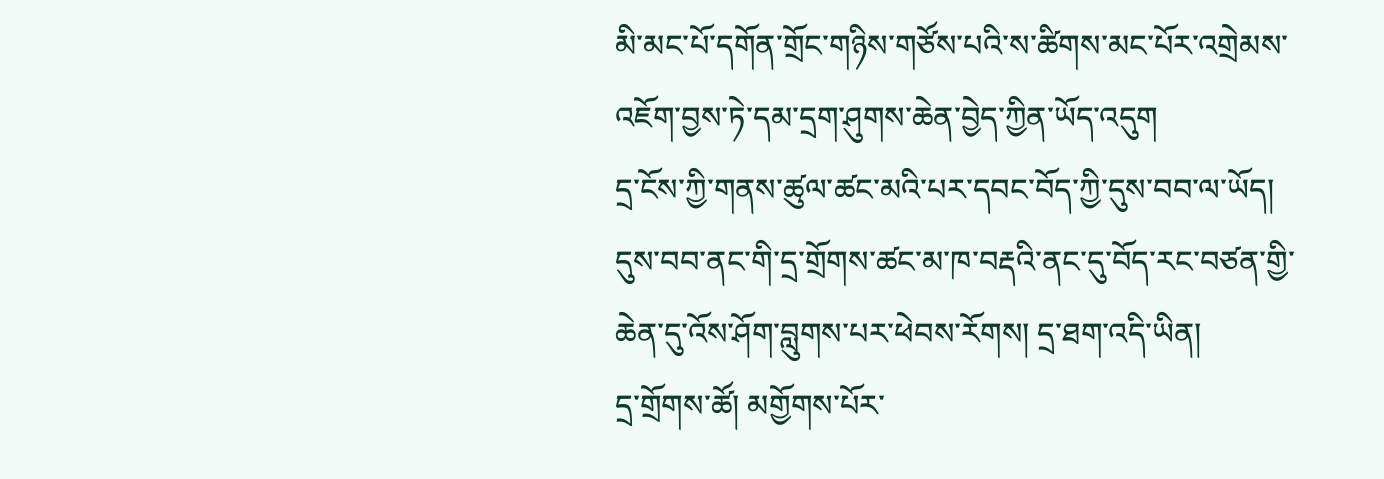མི་མང་པོ་དགོན་གྲོང་གཉིས་གཙོས་པའི་ས་ཚིགས་མང་པོར་འགྲེམས་འཇོག་བྱས་ཏེ་དམ་དྲག་ཤུགས་ཆེན་བྱེད་ཀྱིན་ཡོད་འདུག
དྲ་ངོས་ཀྱི་གནས་ཚུལ་ཚང་མའི་པར་དབང་བོད་ཀྱི་དུས་བབ་ལ་ཡོད།
དུས་བབ་ནང་གི་དྲ་གྲོགས་ཚང་མ་ཁ་བརྡའི་ནང་དུ་བོད་རང་བཙན་གྱི་ཆེན་དུ་འོས་ཤོག་བླུགས་པར་ཕེབས་རོགས། དྲ་ཐག་འདི་ཡིན།
དྲ་གྲོགས་ཚོ། མགྱོགས་པོར་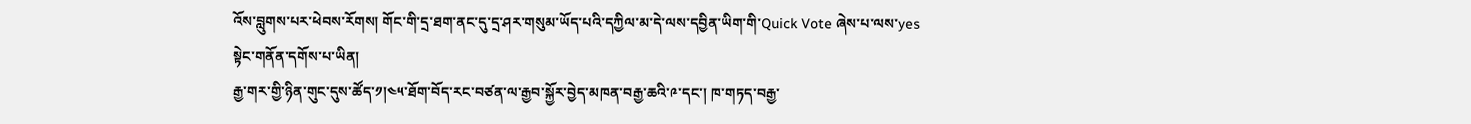འོས་བླུགས་པར་ཕེབས་རོགས། གོང་གི་དྲ་ཐག་ནང་དུ་དྲ་ཤར་གསུམ་ཡོད་པའི་དཀྱིལ་མ་དེ་ལས་དབྱིན་ཡིག་གི་Quick Vote ཞེས་པ་ལས་yes སྟེང་གནོན་དགོས་པ་ཡིན།
རྒྱ་གར་གྱི་ཉིན་གུང་དུས་ཚོད་༡།༤༥་ཐོག་བོད་རང་བཙན་ལ་རྒྱབ་སྐྱོར་བྱེད་མཁན་བརྒྱ་ཆའི་༩་དང་། ཁ་གཏད་བརྒྱ་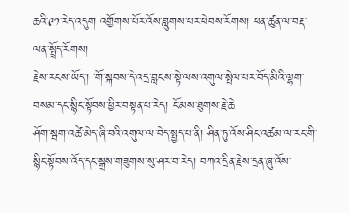ཆའི་༩༡་རེད་འདུག འགྱོགས་པོར་འོས་བླུགས་པར་ཕེབས་རོགས། ཕན་ཚུན་ལ་བརྡ་ལན་སྤྲོད་རོགས།
རྗེས་རངས་ཡོད་། ་གོ་སྐབས་དེ་འདྲ་བླངས་སྟེ་ལས་འགུལ་སྤེལ་པར་བོད་མིའི་ལྷག་བསམ་དང་སྙིང་སྟོབས་ཕྱིར་བསྟན་པ་རེད། ངོ་མས་ཐུགས་རྗེ་ཆེ
ཤོག་སྦག་འཚེ་མེད་ཞི་བའི་འགུལ་ལ་བེད་སྤྱད་པ་ནི། ཤིན་ཏུ་འོས་ཤིང་འཚམ་ལ་རང་གི་སྙིང་སྟོབས་འོད་དང་སྒྲས་གཟུགས་སུ་ཤར་བ་རེད། བཀའ་དྲིན་རྗེས་དྲན་ཞུ་འོས་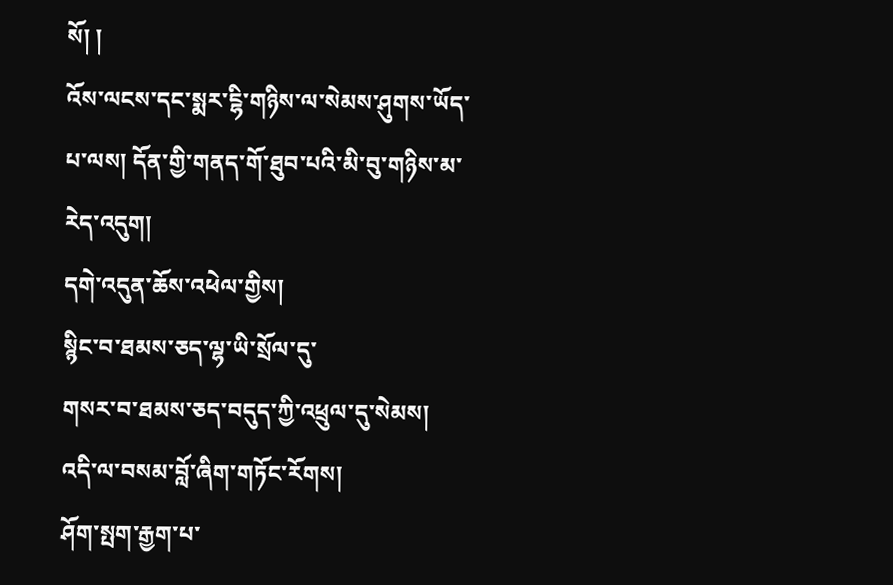སོ། །
འོས་ལངས་དང་སྨར་ངྷི་གཉིས་ལ་སེམས་ཤུགས་ཡོད་པ་ལས། དོན་གྱི་གནད་གོ་ཐུབ་པའི་མི་བུ་གཉིས་མ་རེད་འདུག།
དགེ་འདུན་ཆོས་འཕེལ་གྱིས།
སྙིང་བ་ཐམས་ཅད་ལྷ་ཡི་སྲོལ་དུ་
གསར་བ་ཐམས་ཅད་བདུད་ཀྱི་འཕྲུལ་དུ་སེམས། འདི་ལ་བསམ་བློ་ཞིག་གཏོང་རོགས།
ཤོག་སྤག་རྒྱག་པ་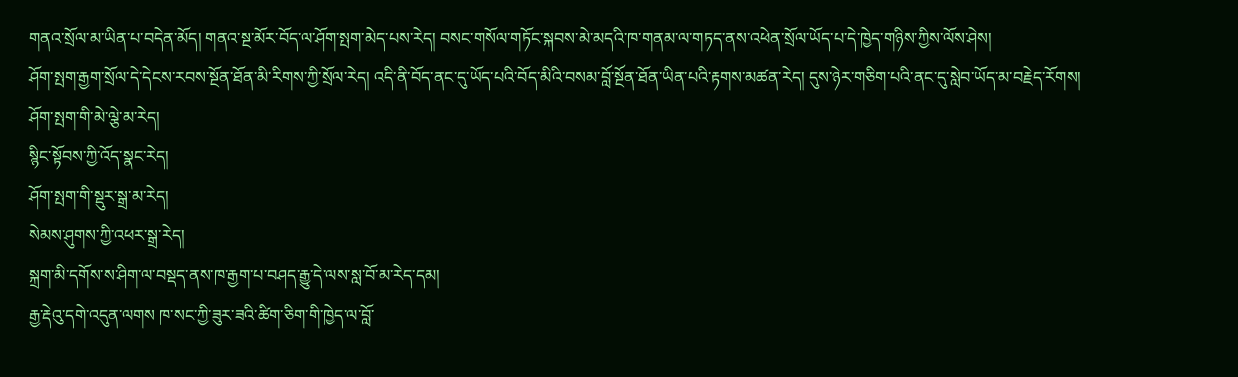གནའ་སྲོལ་མ་ཡིན་པ་བདེན་མོད། གནའ་སྔ་མོར་བོད་ལ་ཤོག་སྤག་མེད་པས་རེད། བསང་གསོལ་གཏོང་སྐབས་མེ་མདའི་ཁ་གནམ་ལ་གཏད་ནས་འཕེན་སྲོལ་ཡོད་པ་དེ་ཁྱེད་གཉིས་ཀྱིས་ལོས་ཤེས།
ཤོག་སྤག་རྒྱག་སྲོལ་དེ་དེངས་རབས་སྔོན་ཐོན་མི་རིགས་ཀྱི་སྲོལ་རེད། འདི་ནི་བོད་ནང་དུ་ཡོད་པའི་བོད་མིའི་བསམ་བློ་སྔོན་ཐོན་ཡིན་པའི་རྟགས་མཚན་རེད། དུས་ཉེར་གཅིག་པའི་ནང་དུ་སླེབ་ཡོད་མ་བརྗེད་རོགས།
ཤོག་སྤག་གི་མེ་ལྕེ་མ་རེད།
སྙིང་སྟོབས་ཀྱི་འོད་སྣང་རེད།
ཤོག་སྤག་གི་སྡུར་སྒྲ་མ་རེད།
སེམས་ཤུགས་ཀྱི་འཕར་སྒྲ་རེད།
སྐྲག་མི་དགོས་ས་ཤིག་ལ་བསྡད་ནས་ཁ་རྒྱག་པ་བཤད་རྒྱུ་དེ་ལས་སླ་བོ་མ་རེད་དམ།
རྒྱ་རྡེའུ་དགེ་འདུན་ལགས ཁ་སང་ཀྱི་ཟུར་ཟའི་ཚིག་ཅིག་གི་ཁྱེད་ལ་བློ་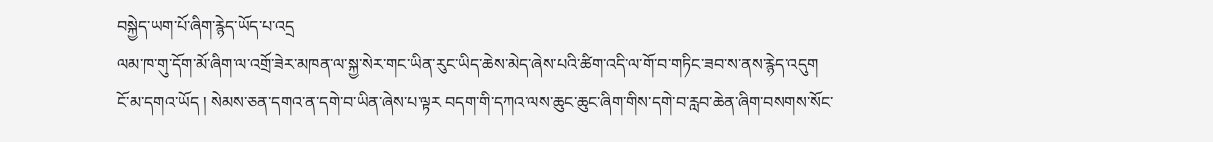བསྐྱེད་ཡག་པོ་ཞིག་རྙེད་ཡོད་པ་འདྲ
ལམ་ཁ་གུ་དོག་མོ་ཞིག་ལ་འགྲོ་ཟེར་མཁན་ལ་སྐྱ་སེར་གང་ཡིན་རུང་ཡིད་ཆེས་མེད་ཞེས་པའི་ཚིག་འདི་ལ་གོ་བ་གཏིང་ཟབ་ས་ནས་རྙེད་འདུག ངོ་མ་དགའ་ཡོད ། སེམས་ཅན་དགའ་ན་དགེ་བ་ཡིན་ཞེས་པ་ལྟར བདག་གི་དཀའ་ལས་ཆུང་ཆུང་ཞིག་གིས་དགེ་བ་རླབ་ཆེན་ཞིག་བསགས་སོང་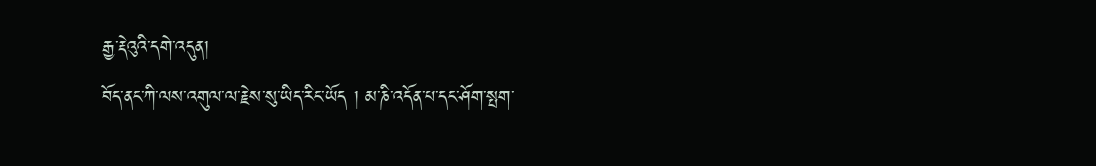རྒྱ་རྡེའུའི་དགེ་འདུན།
བོད་ནང་ཀི་ལས་འགུལ་ལ་རྗེས་སུ་ཡིད་རིང་ཡོད ། མ་ཎི་འདོན་པ་དང་ཤོག་སྤག་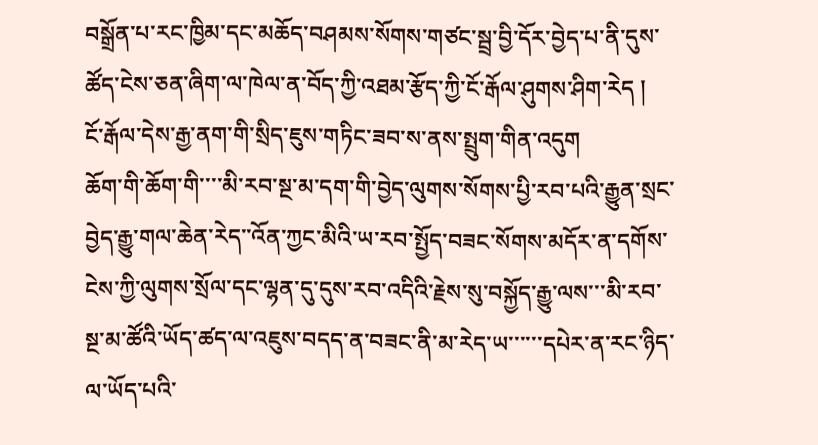བསྒྲོན་པ་རང་ཁྱིམ་དང་མཆོད་བཤམས་སོགས་གཙང་སྦྲ་བྱི་དོར་བྱེད་པ་ནི་དུས་ཚོད་ངེས་ཅན་ཞིག་ལ་ཁེལ་ན་བོད་ཀྱི་འཐམ་རྩོད་ཀྱི་ངོ་རྒོལ་ཤུགས་ཤིག་རེད །
ངོ་རྒོལ་དེས་རྒྱ་ནག་གི་སྲིད་ཇུས་གཏིང་ཟབ་ས་ནས་སྤྲུག་གིན་འདུག
ཆོག་གི་ཆོག་གི་་་་མི་རབ་སྔ་མ་དག་གི་བྱེད་ལུགས་སོགས་པྱི་རབ་པའི་རྒྱུན་སྲང་བྱེད་རྒྱུ་གལ་ཆེན་རེད་་འོན་ཀྱང་མིའི་ཡ་རབ་སྤྱོད་བཟང་སོགས་མདོར་ན་དགོས་ངེས་ཀྱི་ལུགས་སྲོལ་དང་ལྷན་དུ་དུས་རབ་འདིའི་རྗེས་སུ་བསྐྱོད་རྒྱུ་ལས་་་མི་རབ་སྔ་མ་ཚོའི་ཡོད་ཚད་ལ་འཇུས་བདད་ན་བཟང་ནི་མ་རེད་ཡ་་་་་་དཔེར་ན་རང་ཉིད་ལ་ཡོད་པའི་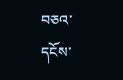བཅའ་དངོས་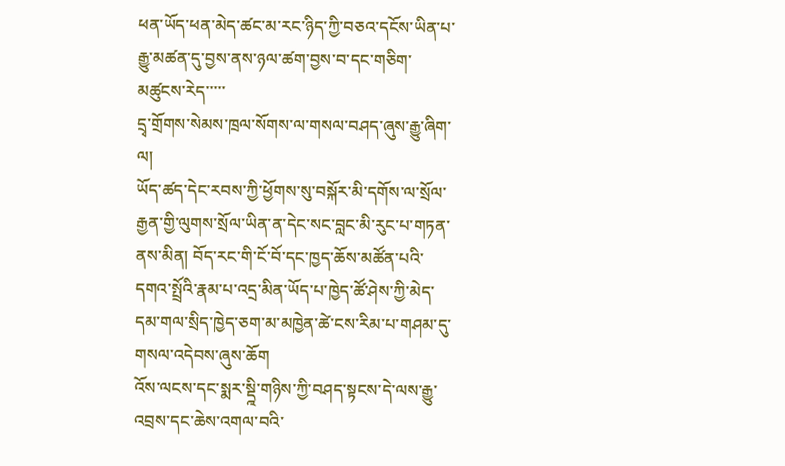ཕན་ཡོད་ཕན་མེད་ཚང་མ་རང་ཉིད་ཀྱི་བཅའ་དངོས་ཡིན་པ་རྒྱུ་མཚན་དུ་བྱས་ནས་ཉལ་ཚག་བྱས་བ་དང་གཅིག་མཚུངས་རེད་་་་་
དྲྭ་གྲོགས་སེམས་ཁྲལ་སོགས་ལ་གསལ་བཤད་ཞུས་རྒྱུ་ཞིག་ལ།
ཡོད་ཚད་དེང་རབས་ཀྱི་ཕྱོགས་སུ་བསྐོར་མི་དགོས་ལ་སྲོལ་རྒྱན་གྱི་ལུགས་སྲོལ་ཡིན་ན་དེང་སང་བླང་མི་རུང་པ་གཏན་ནས་མིན། བོད་རང་གི་ངོ་བོ་དང་ཁྱད་ཆོས་མཚོན་པའི་དགའ་སྤྲོའི་རྣམ་པ་འདྲ་མིན་ཡོད་པ་ཁྱེད་ཚོ་ཤེས་ཀྱི་མེད་དམ་གལ་སྲིད་ཁྱེད་ཅག་མ་མཁྱེན་ཚེ་ངས་རིམ་པ་གཤམ་དུ་
གསལ་འདེབས་ཞུས་ཆོག
འོས་ལངས་དང་སྨར་སྡྰི་གཉིས་ཀྱི་བཤད་སྟངས་དེ་ལས་རྒྱུ་འབྲས་དང་ཆེས་འགལ་བའི་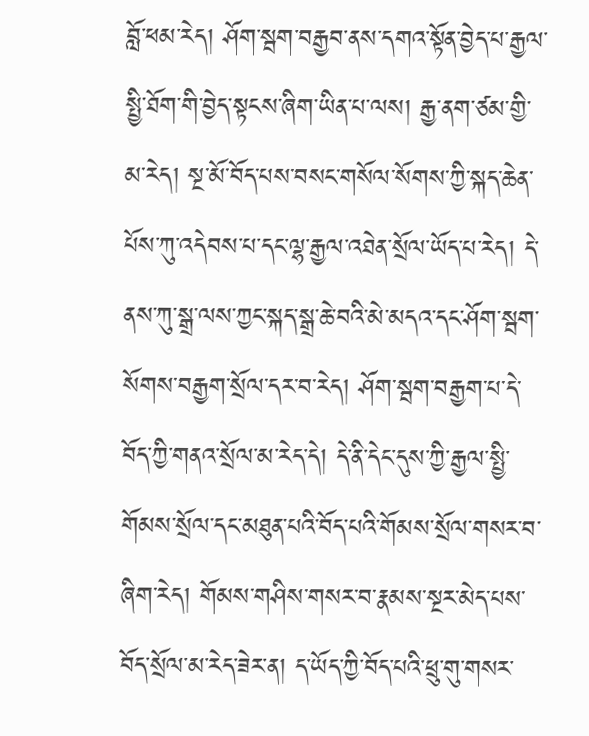བློ་ཕམ་རེད། ཤོག་སྦག་བརྒྱབ་ནས་དགའ་སྟོན་བྱེད་པ་རྒྱལ་སྤྱི་ཐོག་གི་བྱེད་སྟངས་ཞིག་ཡིན་པ་ལས། རྒྱ་ནག་ཙམ་གྱི་མ་རེད། སྔ་མོ་བོད་པས་བསང་གསོལ་སོགས་ཀྱི་སྐད་ཆེན་པོས་ཀུ་འདེབས་པ་དང་ལྷ་རྒྱལ་འཐེན་སྲོལ་ཡོད་པ་རེད། དེ་ནས་ཀུ་སྒྲ་ལས་ཀྱང་སྐད་སྒྲ་ཆེ་བའི་མེ་མདའ་དང་ཤོག་སྦག་སོགས་བརྒྱག་སྲོལ་དར་བ་རེད། ཤོག་སྦག་བརྒྱག་པ་དེ་བོད་ཀྱི་གནའ་སྲོལ་མ་རེད་དེ། དེ་ནི་དེང་དུས་ཀྱི་རྒྱལ་སྤྱི་གོམས་སྲོལ་དང་མཐུན་པའི་བོད་པའི་གོམས་སྲོལ་གསར་བ་ཞིག་རེད། གོམས་གཤིས་གསར་བ་རྣམས་སྔར་མེད་པས་བོད་སྲོལ་མ་རེད་ཟེར་ན། ད་ཡོད་ཀྱི་བོད་པའི་ཕྲུ་གུ་གསར་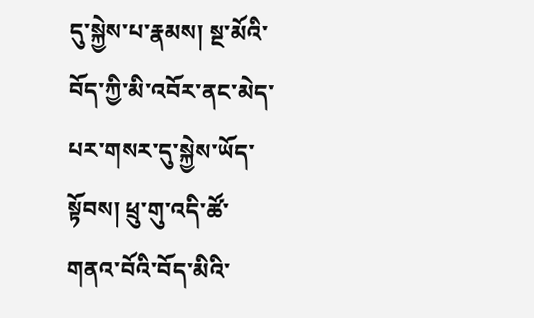དུ་སྐྱེས་པ་རྣམས། སྔ་མོའི་བོད་ཀྱི་མི་འབོར་ནང་མེད་པར་གསར་དུ་སྐྱེས་ཡོད་སྟོབས། ཕྲུ་གུ་འདི་ཚོ་གནའ་བོའི་བོད་མིའི་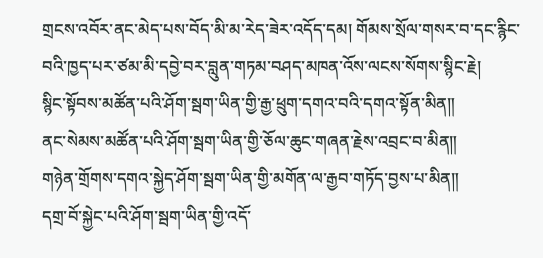གྲངས་འབོར་ནང་མེད་པས་བོད་མི་མ་རེད་ཟེར་འདོད་དམ། གོམས་སྲོལ་གསར་བ་དང་རྙིང་བའི་ཁྱད་པར་ཙམ་མི་དབྱེ་བར་བླུན་གཏམ་བཤད་མཁན་འོས་ལངས་སོགས་སྙིང་རྗེ།
སྙིང་སྟོབས་མཚོན་པའི་ཤོག་སྦག་ཡིན་གྱི་རྒྱ་ཕྲུག་དགའ་བའི་དགའ་སྟོན་མིན༎
ནང་སེམས་མཚོན་པའི་ཤོག་སྦག་ཡིན་གྱི་ཅོལ་ཆུང་གཞན་རྗེས་འབྲང་བ་མིན༎
གཉེན་གྲོགས་དགའ་སྐྱེད་ཤོག་སྦག་ཡིན་གྱི་མགོན་ལ་རྒྱབ་གཏོད་བྱས་པ་མིན༎
དགྲ་བོ་སྐྱེང་པའི་ཤོག་སྦག་ཡིན་གྱི་འདོ་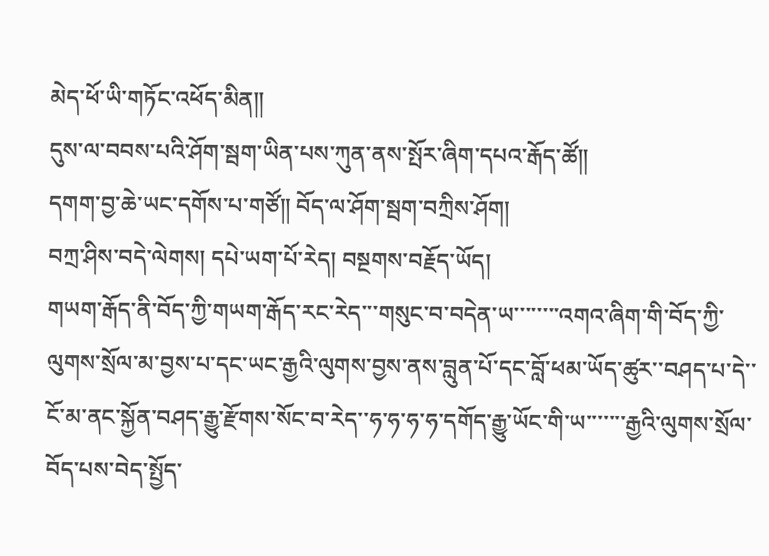མེད་ཕོ་ཡི་གཏོང་འཕོད་མིན༎
དུས་ལ་བབས་པའི་ཤོག་སྦག་ཡིན་པས་ཀུན་ནས་སྤོར་ཞིག་དཔའ་རྒོད་ཚོ༎
དགག་བྱ་ཆེ་ཡང་དགོས་པ་གཙོ༎ བོད་ལ་ཤོག་སྦག་བཀྲིས་ཤོག།
བཀྲ་ཤིས་བདེ་ལེགས། དཔེ་ཡག་པོ་རེད། བསྔགས་བརྗོད་ཡོད།
གཡག་རྒོད་ནི་བོད་ཀྱི་གཡག་རྒོད་རང་རེད་་་གསུང་བ་བདེན་ཡ་་་་་་་་འགའ་ཞིག་གི་བོད་ཀྱི་ལུགས་སྲོལ་མ་བྱས་པ་དང་ཡང་རྒྱའི་ལུགས་བྱས་ནས་བླུན་པོ་དང་བློ་ཕམ་ཡོད་ཚུར་་བཤད་པ་དེ་་ངོ་མ་ནང་སྐྱོན་བཤད་རྒྱུ་རྫོགས་སོང་བ་རེད་་ཧ་ཧ་ཧ་ཧ་དགོད་རྒྱུ་ཡོང་གི་ཡ་་་་་་་རྒྱའི་ལུགས་སྲོལ་བོད་པས་བེད་སྤྱོད་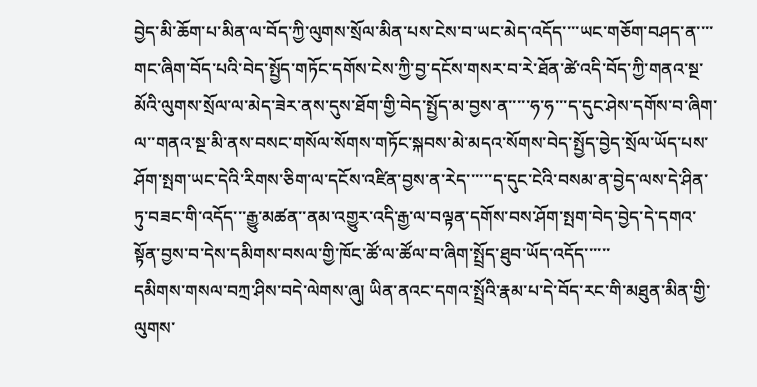བྱེད་མི་ཆོག་པ་མིན་ལ་བོད་ཀྱི་ལུགས་སྲོལ་མིན་པས་ངེས་བ་ཡང་མེད་འདོད་་་་ཡང་གཅོག་བཤད་ན་་་་གང་ཞིག་བོད་པའི་བེད་སྤྱོད་གཏོང་དགོས་ངེས་ཀྱི་བྱ་དངོས་གསར་བ་རེ་ཐོན་ཚེ་འདི་བོད་ཀྱི་གནའ་སྔ་མོའི་ལུགས་སྲོལ་ལ་མེད་ཟེར་ནས་དུས་ཐོག་གྱི་བེད་སྤྱོད་མ་བྱས་ན་་་་་ཧ་ཧ་་་ད་དུང་ཤེས་དགོས་བ་ཞིག་ལ་་གནའ་སྔ་མི་ནས་བསང་གསོལ་སོགས་གཏོང་སྐབས་མེ་མདའ་སོགས་བེད་སྤྱོད་བྱེད་སྲོལ་ཡོད་པས་ཤོག་སྤག་ཡང་དེའི་རིགས་ཅིག་ལ་དངོས་འཛིན་བྱས་ན་རེད་་་་་་ད་དུང་ངེའི་བསམ་ན་བྱེད་ལས་དེ་ཤིན་ཏུ་བཟང་གི་འདོད་་་རྒྱུ་མཚན་་ནམ་འགྱུར་འདི་རྒྱ་ལ་བལྟན་དགོས་བས་ཤོག་སྤག་བེད་བྱེད་དེ་དགའ་སྟོན་བྱས་བ་དེས་དམིགས་བསལ་གྱི་ཁོང་ཚོ་ལ་ཚོལ་བ་ཞིག་སྤྲོད་ཐུབ་ཡོད་འདོད་་་་་་
དམིགས་གསལ་བཀྲ་ཤིས་བདེ་ལེགས་ཞུ། ཡིན་ནའང་དགའ་སྤྲོའི་རྣམ་པ་དེ་བོད་རང་གི་མཐུན་མིན་གྱི་ལུགས་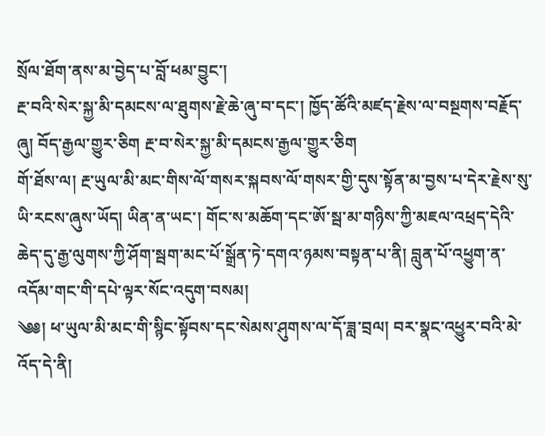སྲོལ་ཐོག་ནས་མ་བྱེད་པ་བློ་ཕམ་བྱུང་།
རྔ་བའི་སེར་སྐྱ་མི་དམངས་ལ་ཐུགས་རྗེ་ཆེ་ཞུ་བ་དང་། ཁྱོད་ཚོའི་མཛད་རྗེས་ལ་བསྔགས་བརྗོད་ཞུ། བོད་རྒྱལ་གྱུར་ཅིག རྔ་བ་སེར་སྐྱ་མི་དམངས་རྒྱལ་གྱུར་ཅིག
གོ་ཐོས་ལ། རྔ་ཡུལ་མི་མང་གིས་ལོ་གསར་སྐབས་ལོ་གསར་གྱི་དུས་སྟོན་མ་བྱས་པ་དེར་རྗེས་སུ་ཡི་རངས་ཞུས་ཡོད། ཡིན་ན་ཡང་། གོང་ས་མཆོག་དང་ཨོ་སྦ་མ་གཉིས་ཀྱི་མཇལ་འཕྲད་དེའི་ཆེད་དུ་རྒྱ་ལུགས་ཀྱི་ཤོག་སྦག་མང་པོ་སྒྲོན་ཏེ་དགའ་ཉམས་བསྟན་པ་ནི། བླུན་པོ་འཕྱུག་ན་འདོམ་གང་གི་དཔེ་ལྟར་སོང་འདུག་བསམ།
༄༅། ཕ་ཡུལ་མི་མང་གི་སྙིང་སྟོབས་དང་སེམས་ཤུགས་ལ་དོ་ཟླ་བྲལ། བར་སྣང་འཕྱུར་བའི་མེ་འོད་དེ་ནི།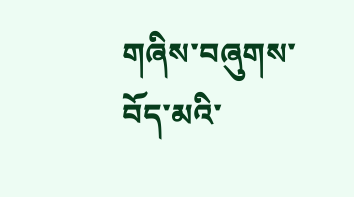གཞིས་བཞུགས་བོད་མའི་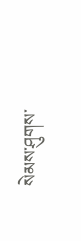སེམས་ཤུགས་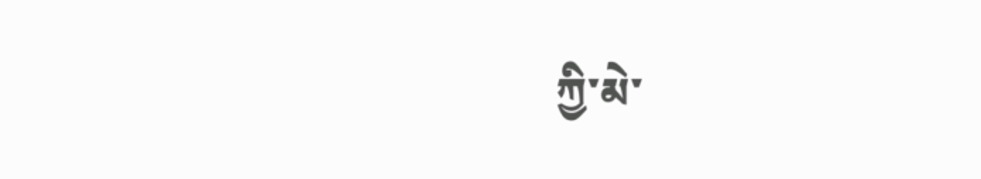ཀྱི་མེ་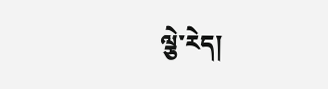ལྕེ་རེད།